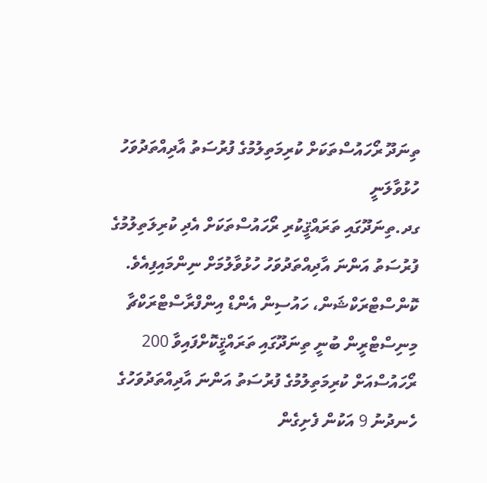ތިނަދޫ ރޯހައުސްތަކަށް ކުރިމަތިލުމުގެ ފުރުސަތު އާދިއްތަދުވަހު ހުޅުވާލަނީ
ގދ.ތިނަދޫގައި ތަރައްޤީކުރި ރޯހައުސްތަކަށް އެދި ކުރިލަތިލުމުގެ ފުރުސަތު އަންނަ އާދިއްތަދުވަހު ހުޅުވާލުމަށް ނިންމައިފިއެވެ.
ކޮންސްޓްރަކްޝަން، ހައުސިން އެންޑް އިންފްރާސްޓްރަކްޗާ މިނިސްޓްރީން ބުނީ ތިނަދޫގައި ތަރައްޤީކޮށްފައިވާ 200 ރޯހައުސްއަށް ކުރިމަތިލުމުގެ ފުރުސަތު އަންނަ އާދިއްތަދުވަހުގެ ހެނދުނު 9 އަކުން ފެށިގެން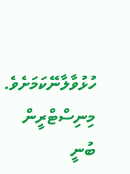ހުޅުވާލާނޭކަމަށެވެ. މިނިސްޓްރީން ބުނީ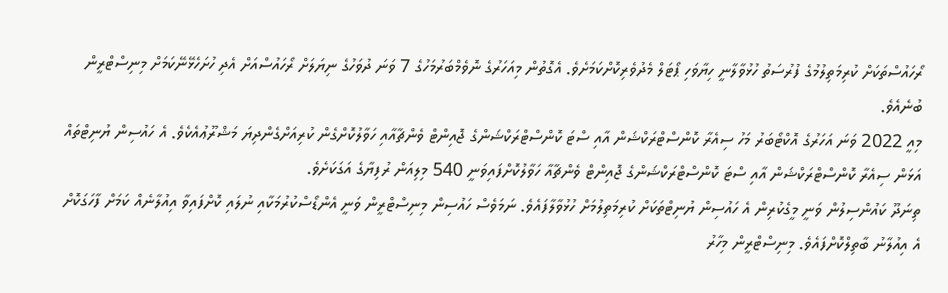ރޯހައުސްތަކަށް ކުރިމަތިލުމުގެ ފުރުސަތު ހުޅުވާލާނީ ހިޔާވަހި ޕޯޓަލް މެދުވެރިކޮށްކަމަށެވެ. އެގޮތުން މިއަހަރުގެ ނޮވެމްބަރުމަހުގެ 7 ވަނަ ދުވަހުގެ ނިޔަލަށް ރޯހައުސްއަށް އެދި ހުށަހެޅޭނޭކަމަށް މިނިސްޓްރީން ބުނެއެވެ.
މިއީ 2022 ވަނަ އަހަރުގެ އޮކްޓޯބަރު މަހު ސިއެރާ ކޮންސްޓްރަކްޝަން އާއި ސްޓަ ކޮންސްޓްރަކްޝަންގެ ޖޮއިންޓް ވެންޗާއާއި ހަވާލުކޮށްގެން ކުރިއަށްގެންދިޔަ މަޝްރޫޢުއެކެވެ. އެ ހައުސިން ޔުނިޓްތައް އަޅަން ސިއެރާ ކޮންސްޓްރަކްޝަން އާއި ސްޓަ ކޮންސްޓްރަކްޝަންގެ ޖޮއިންޓް ވެންޗާއާ ހަވާލުކޮށްފައިވަނީ 540 މިލިއަން ރުފިޔާގެ އަގަކަށެވެ.
ތިނަދޫ ކައުންސިލުން ވަނީ މީގެކުރިން އެ ހައުސިން ޔުނިޓްތަކަށް ކުރިމަތިލުމަށް ހުޅުވާލާފައެވެ. ނަމަވެސް ހައުސިން މިނިސްޓްރީން ވަނީ އެންޑޯސްކުރުމަކާއި ނުލައި ކޮށްފައިވާ އިއުލާނެއް ކަމަށް ފާހަގަކޮށް އެ އިއުލާނު ބާތިލްކޮށްފައެވެ. މިނިސްޓްރީން މިހާރު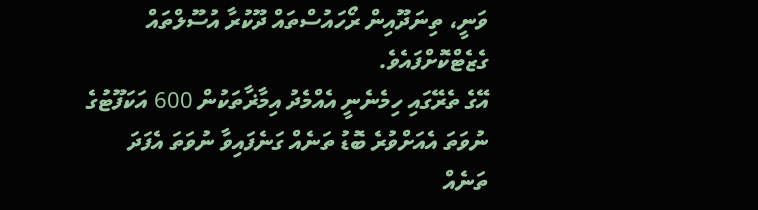ވަނީ، ތިނަދޫއިން ރޯހައުސްތައް ދޫކުރާ އުސޫލްތައް ގެޒެޓްކޮށްފައެވެ.
އޭގެ ތެރޭގައި ހިމެނެނީ އެއްމެދު އިމާޜާތަކުން 600 އަކަފޫޓުގެ ނުވަތަ އެއަށްވުރެ ބޮޑު ތަނެއް ގަނެފައިވާ ނުވަތަ އެފަދަ ތަނެއް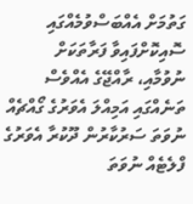ގަތުމަށް އެއްބަސްވުމެއްގައި ސޮއިކޮށްފައިވާ ފަރާތަކަށް ނުވުމާއި، ރާއްޖޭގެ އެއްވެސް ތަނެއްގައި އަމިއްލަ އެވަރުގެ ގޯއްޗެއް ނުވަތަ ސަރުކާރުން ދޫކުރާ އެވަރުގެ ފްލެޓެއް ނުވަތަ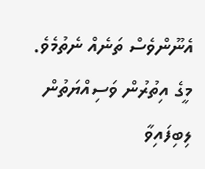އެނޫންވެސް ތަނެއް ނެތުމެވެ.
މީގެ އިތުރުން ވަސިއްޔަތުން ލިބިފައިވާ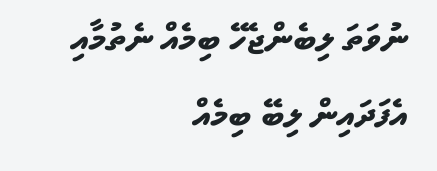ނުވަތަ ލިބެންޖެހޭ ބިމެއް ނެތުމާއި އެފަދައިން ލިބޭ ބިމެއް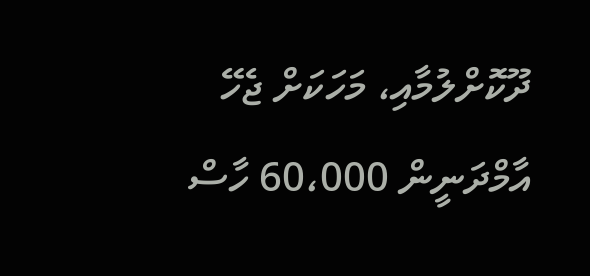ދޫކޮށްލުމާއި، މަހަކަށް ޖެހޭ އާމްދަނީން 60،000 ހާސް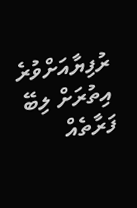ރުފިޔާއަށްވުރެ އިތުރަށް ލިބޭ ފަރާތެއް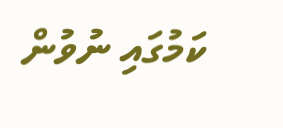ކަމުގައި ނުވުން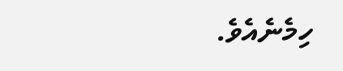ހިމެނެއެވެ.